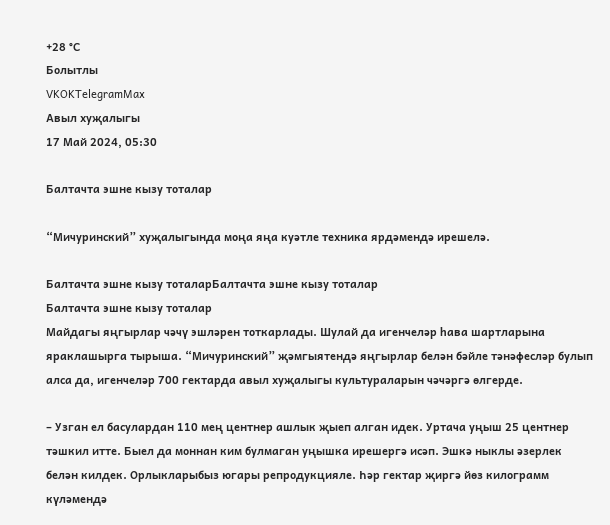+28 °С
Болытлы
VKOKTelegramMax
Авыл хуҗалыгы
17 Май 2024, 05:30

Балтачта эшне кызу тоталар

“Мичуринский” хуҗалыгында моңа яңа куәтле техника ярдәмендә ирешелә.

Балтачта эшне кызу тоталарБалтачта эшне кызу тоталар
Балтачта эшне кызу тоталар
Майдагы яңгырлар чәчү эшләрен тоткарлады. Шулай да игенчеләр һава шартларына яраклашырга тырыша. “Мичуринский” җәмгыятендә яңгырлар белән бәйле тәнәфесләр булып алса да, игенчеләр 700 гектарда авыл хуҗалыгы культураларын чәчәргә өлгерде.

– Узган ел басулардан 110 мең центнер ашлык җыеп алган идек. Уртача уңыш 25 центнер тәшкил итте. Быел да моннан ким булмаган уңышка ирешергә исәп. Эшкә ныклы әзерлек белән килдек. Орлыкларыбыз югары репродукцияле. Һәр гектар җиргә йөз килограмм күләмендә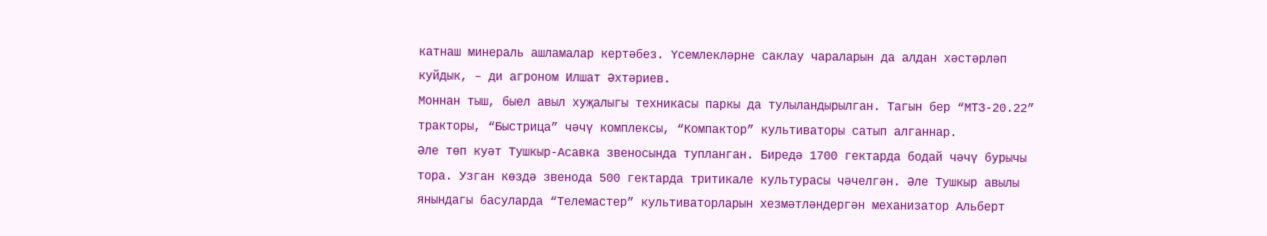катнаш минераль ашламалар кертәбез. Үсемлекләрне саклау чараларын да алдан хәстәрләп куйдык, – ди агроном Илшат Әхтәриев.
Моннан тыш, быел авыл хуҗалыгы техникасы паркы да тулыландырылган. Тагын бер “МТЗ-20.22” тракторы, “Быстрица” чәчү комплексы, “Компактор” культиваторы сатып алганнар.
Әле төп куәт Тушкыр-Асавка звеносында тупланган. Биредә 1700 гектарда бодай чәчү бурычы тора. Узган көздә звенода 500 гектарда тритикале культурасы чәчелгән. Әле Тушкыр авылы янындагы басуларда “Телемастер” культиваторларын хезмәтләндергән механизатор Альберт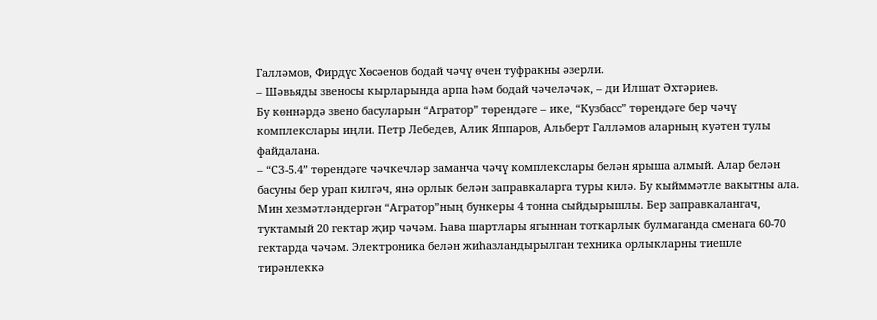Галләмов, Фирдүс Хөсәенов бодай чәчү өчен туфракны әзерли.
– Шәвьяды звеносы кырларында арпа һәм бодай чәчеләчәк, – ди Илшат Әхтәриев.
Бу көннәрдә звено басуларын “Агратор” төрендәге – ике, “Кузбасс” төрендәге бер чәчү комплекслары иңли. Петр Лебедев, Алик Яппаров, Альберт Галләмов аларның куәтен тулы файдалана.
– “СЗ-5.4” төрендәге чәчкечләр заманча чәчү комплекслары белән ярыша алмый. Алар белән басуны бер урап килгәч, янә орлык белән заправкаларга туры килә. Бу кыйммәтле вакытны ала. Мин хезмәтләндергән “Агратор”ның бункеры 4 тонна сыйдырышлы. Бер заправкалангач, туктамый 20 гектар җир чәчәм. Һава шартлары ягыннан тоткарлык булмаганда сменага 60-70 гектарда чәчәм. Электроника белән жиһазландырылган техника орлыкларны тиешле тирәнлеккә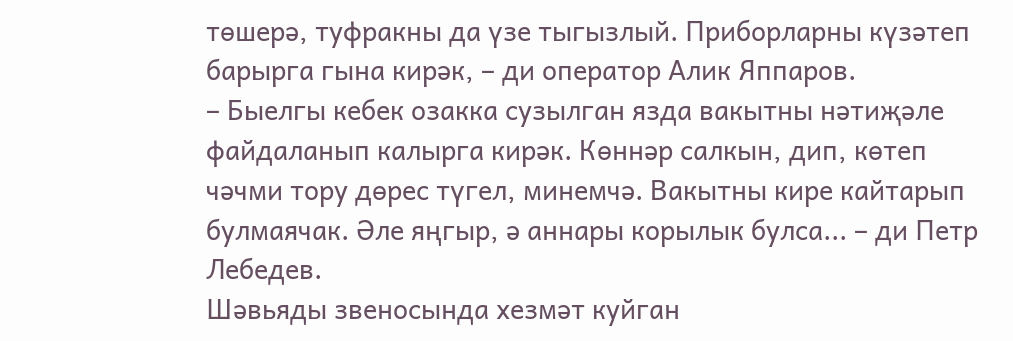төшерә, туфракны да үзе тыгызлый. Приборларны күзәтеп барырга гына кирәк, – ди оператор Алик Яппаров.
– Быелгы кебек озакка сузылган язда вакытны нәтиҗәле файдаланып калырга кирәк. Көннәр салкын, дип, көтеп чәчми тору дөрес түгел, минемчә. Вакытны кире кайтарып булмаячак. Әле яңгыр, ә аннары корылык булса... – ди Петр Лебедев.
Шәвьяды звеносында хезмәт куйган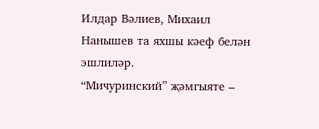Илдар Вәлиев, Михаил Нанышев та яхшы кәеф белән эшлиләр.
“Мичуринский” җәмгыяте –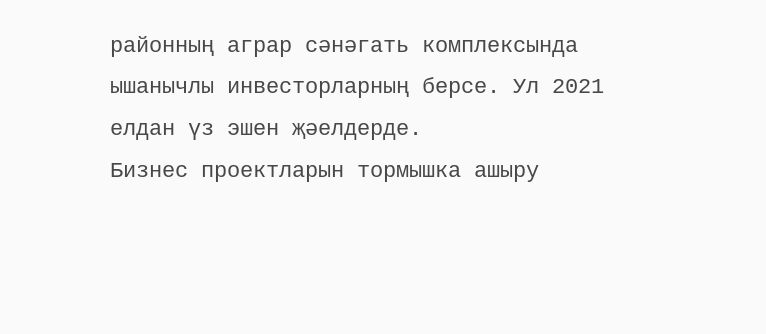районның аграр сәнәгать комплексында ышанычлы инвесторларның берсе. Ул 2021 елдан үз эшен җәелдерде.
Бизнес проектларын тормышка ашыру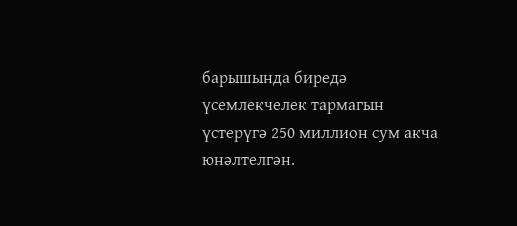барышында биредә үсемлекчелек тармагын үстерүгә 250 миллион сум акча юнәлтелгән.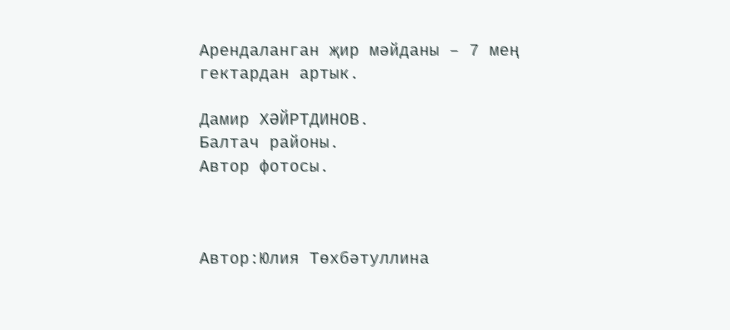Арендаланган җир мәйданы – 7 мең гектардан артык.

Дамир ХӘЙРТДИНОВ.
Балтач районы.
Автор фотосы.



Автор:Юлия Төхбәтуллина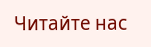Читайте нас